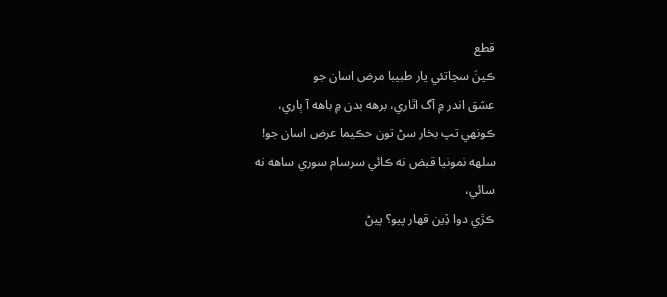قطع
ڪينَ سڃاتئي يار طبيبا مرض اسان جو
عشق اندر ۾ آگ اٿاري، برهه بدن ۾ باهه آ ٻاري،
ڪونهي تپ بخار سڻ تون حڪيما عرض اسان جو!
سلهه نمونيا قبض نه ڪائي سرسام سوري ساهه نه سائي،
ڪڙي دوا ڏِين قهار پيو؟ پيڻ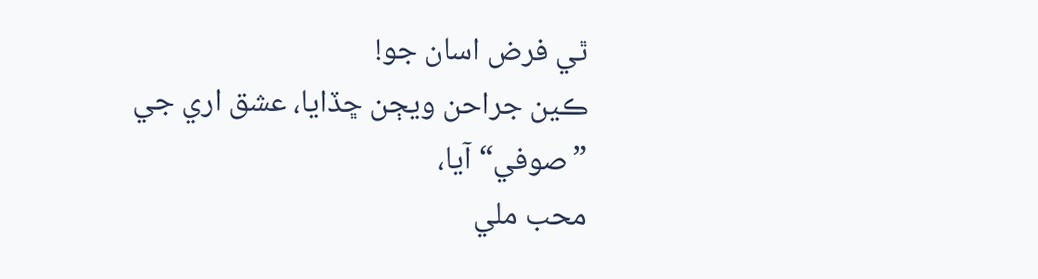ٿي فرض اسان جو!
ڪين جراحن ويڄن ڇڏايا، عشق اري جي ”صوفي“ آيا،
محب ملي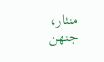منٺار، جنهن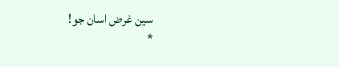سين غرض اسان جو!
*